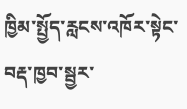ཁྱིམ་སྤྱོད་རླངས་འཁོར་སྟེང་བརྡ་ཁྱབ་སྦྱར་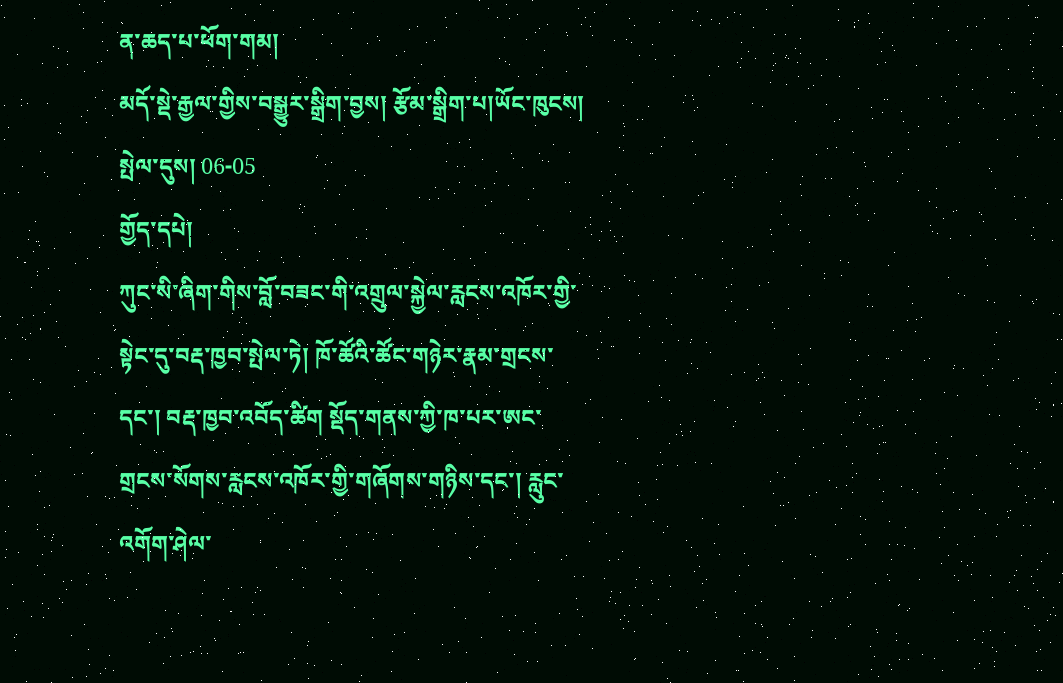ན་ཆད་པ་ཕོག་གམ།
མདོ་སྡེ་རྒྱལ་གྱིས་བསྒྱུར་སྒྲིག་བྱས། རྩོམ་སྒྲིག་པ།ཡོང་ཁུངས། སྤེལ་དུས། 06-05
གྱོད་དཔེ།
ཀུང་སི་ཞིག་གིས་བློ་བཟང་གི་འགྲུལ་སྐྱེལ་རླངས་འཁོར་གྱི་སྟེང་དུ་བརྡ་ཁྱབ་སྤེལ་ཏེ། ཁོ་ཚོའི་ཚོང་གཉེར་རྣམ་གྲངས་དང་། བརྡ་ཁྱབ་འབོད་ཚིག སྡོད་གནས་ཀྱི་ཁ་པར་ཨང་གྲངས་སོགས་རླངས་འཁོར་གྱི་གཞོགས་གཉིས་དང་། རླུང་འགོག་ཤེལ་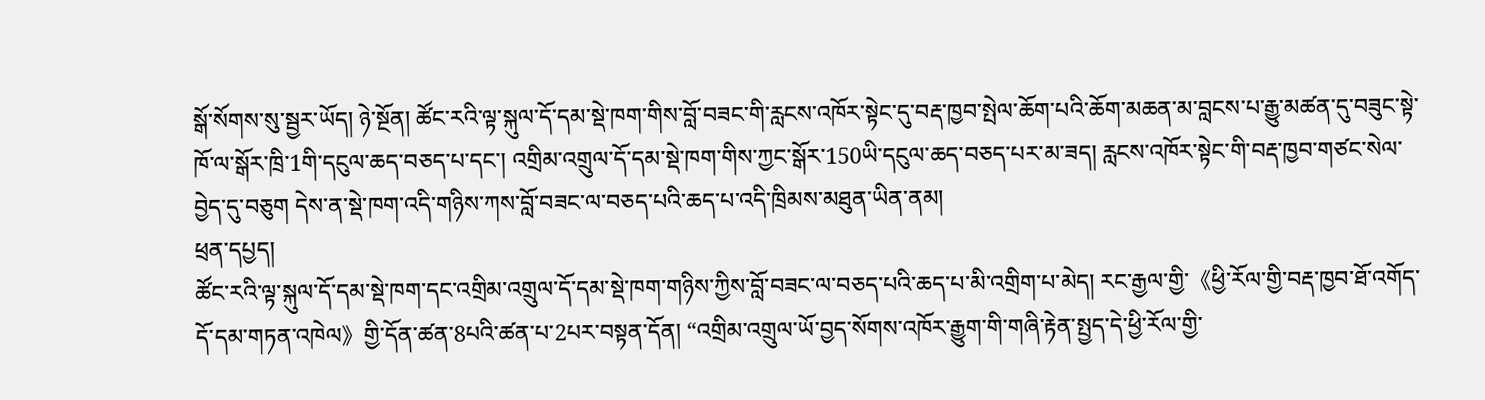སྒོ་སོགས་སུ་སྦྱར་ཡོད། ཉེ་སྔོན། ཚོང་རའི་ལྟ་སྐུལ་དོ་དམ་སྡེ་ཁག་གིས་བློ་བཟང་གི་རླངས་འཁོར་སྟེང་དུ་བརྡ་ཁྱབ་སྤེལ་ཆོག་པའི་ཆོག་མཆན་མ་བླངས་པ་རྒྱུ་མཚན་དུ་བཟུང་སྟེ་ཁོ་ལ་སྒོར་ཁྲི་1གི་དངུལ་ཆད་བཅད་པ་དང་། འགྲིམ་འགྲུལ་དོ་དམ་སྡེ་ཁག་གིས་ཀྱང་སྒོར་150ཡི་དངུལ་ཆད་བཅད་པར་མ་ཟད། རླངས་འཁོར་སྟེང་གི་བརྡ་ཁྱབ་གཙང་སེལ་བྱེད་དུ་བཅུག དེས་ན་སྡེ་ཁག་འདི་གཉིས་ཀས་བློ་བཟང་ལ་བཅད་པའི་ཆད་པ་འདི་ཁྲིམས་མཐུན་ཡིན་ནམ།
ཕྲན་དཔྱད།
ཚོང་རའི་ལྟ་སྐུལ་དོ་དམ་སྡེ་ཁག་དང་འགྲིམ་འགྲུལ་དོ་དམ་སྡེ་ཁག་གཉིས་ཀྱིས་བློ་བཟང་ལ་བཅད་པའི་ཆད་པ་མི་འགྲིག་པ་མེད། རང་རྒྱལ་གྱི་《ཕྱི་རོལ་གྱི་བརྡ་ཁྱབ་ཐོ་འགོད་དོ་དམ་གཏན་འཁེལ》གྱི་དོན་ཚན་8པའི་ཚན་པ་2པར་བསྟན་དོན། “འགྲིམ་འགྲུལ་ཡོ་བྱད་སོགས་འཁོར་རྒྱུག་གི་གཞི་རྟེན་སྤྱད་དེ་ཕྱི་རོལ་གྱི་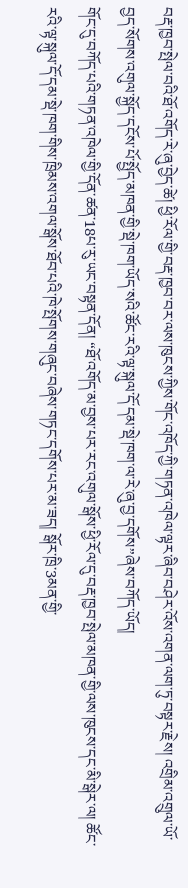བརྡ་ཁྱབ་སྤེལ་བའི་ཐོ་འགོད་རེ་ཞུ་བྱེད་ཚེ། ཕྱི་རོལ་གྱི་བརྡ་ཁྱབ་བར་ལས་ཁུངས་ཀྱིས་གོང་འཁོད་ཀྱི་གཏན་འཁེལ་ལྟར་ཞིབ་བཤེར་འོས་འགན་ལག་ཏུ་བསྟར་རྗེས། འགྲིམ་འགྲུལ་ཡོ་བྱད་སོགས་འགུལ་སྐྱོད་དངོས་པོ་སྤྱོད་མཁན་གྱི་སྡེ་ཁག་ཡོད་སའི་ཚོང་རའི་ལྟ་སྐུལ་དོ་དམ་སྡེ་ཁག་ལ་རེ་ཞུ་བྱ་དགོས”ཞེས་བཀོད་ཡོད།
གོང་དུ་བཀོད་པའི་གཏན་འཁེལ་གྱི་དོན་ཚན་18པ་རུ་ཡང་བསྟན་དོན། “ཐོ་འགོད་མ་བྱས་པར་རང་འགུལ་སྒོས་ཕྱི་རོལ་དུ་བརྡ་ཁྱབ་སྤེལ་མཁན་གྱི་ལས་ཁུངས་དང་མི་སྒེར་ལ། ཚོང་རའི་ལྟ་སྐུལ་དོ་དམ་སྡེ་ཁག་གིས་ཁྲིམས་འགལ་སྒོས་ཐོབ་པའི་ཁེ་སྤོགས་གཞུང་བཞེས་གཏང་དགོས་པར་མ་ཟད། སྒོར་ཁྲི་3མན་གྱི་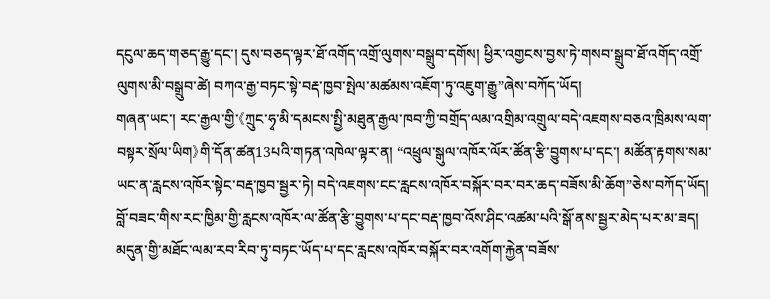དངུལ་ཆད་གཅད་རྒྱུ་དང་། དུས་བཅད་ལྟར་ཐོ་འགོད་འགྲོ་ལུགས་བསྒྲུབ་དགོས། ཕྱིར་འགྱངས་བྱས་ཏེ་གསབ་སྒྲུབ་ཐོ་འགོད་འགྲོ་ལུགས་མི་བསྒྲུབ་ཚེ། བཀའ་རྒྱ་བཏང་སྟེ་བརྡ་ཁྱབ་སྤེལ་མཚམས་འཇོག་ཏུ་འཇུག་རྒྱུ”ཞེས་བཀོད་ཡོད།
གཞན་ཡང་། རང་རྒྱལ་གྱི་《ཀྲུང་ཧྭ་མི་དམངས་སྤྱི་མཐུན་རྒྱལ་ཁབ་ཀྱི་བགྲོད་ལམ་འགྲིམ་འགྲུལ་བདེ་འཇགས་བཅའ་ཁྲིམས་ལག་བསྟར་སྲོལ་ཡིག》གི་དོན་ཚན13པའི་གཏན་འཁེལ་ལྟར་ན། “འཕྲུལ་སྒུལ་འཁོར་ལོར་ཚོན་རྩི་བྱུགས་པ་དང་། མཚོན་རྟགས་སམ་ཡང་ན་རླངས་འཁོར་སྟེང་བརྡ་ཁྱབ་སྦྱར་ཏེ། བདེ་འཇགས་ངང་རླངས་འཁོར་བསྐོར་བར་བར་ཆད་བཟོས་མི་ཆོག”ཅེས་བཀོད་ཡོད། བློ་བཟང་གིས་རང་ཁྱིམ་གྱི་རླངས་འཁོར་ལ་ཚོན་རྩི་བྱུགས་པ་དང་བརྡ་ཁྱབ་འོས་ཤིང་འཚམ་པའི་སྒོ་ནས་སྦྱར་མེད་པར་མ་ཟད། མདུན་གྱི་མཐོང་ལམ་རབ་རིབ་ཏུ་བཏང་ཡོད་པ་དང་རླངས་འཁོར་བསྐོར་བར་འགོག་རྐྱེན་བཟོས་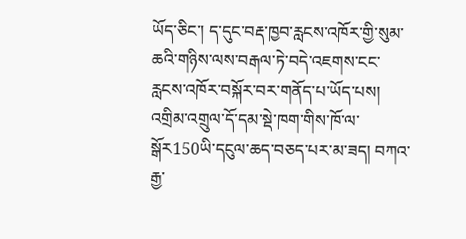ཡོད་ཅིང་། ད་དུང་བརྡ་ཁྱབ་རླངས་འཁོར་གྱི་སུམ་ཆའི་གཉིས་ལས་བརྒལ་ཏེ་བདེ་འཇགས་ངང་རླངས་འཁོར་བསྐོར་བར་གནོད་པ་ཡོད་པས། འགྲིམ་འགྲུལ་དོ་དམ་སྡེ་ཁག་གིས་ཁོ་ལ་སྒོར150ཡི་དངུལ་ཆད་བཅད་པར་མ་ཟད། བཀའ་རྒྱ་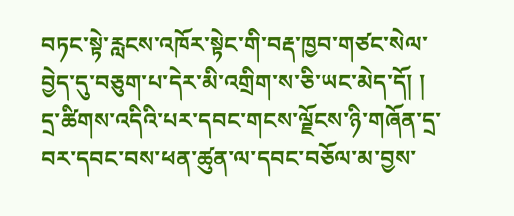བཏང་སྟེ་རླངས་འཁོར་སྟེང་གི་བརྡ་ཁྱབ་གཙང་སེལ་བྱེད་དུ་བཅུག་པ་དེར་མི་འགྲིག་ས་ཅི་ཡང་མེད་དོ། །
དྲ་ཚིགས་འདིའི་པར་དབང་གངས་ལྗོངས་ཉི་གཞོན་དྲ་བར་དབང་བས་ཕན་ཚུན་ལ་དབང་བཅོལ་མ་བྱས་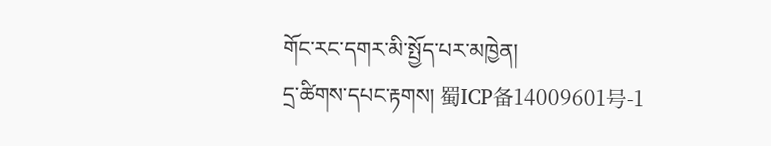གོང་རང་དགར་མི་སྤྱོད་པར་མཁྱེན།
དྲ་ཚིགས་དཔང་རྟགས། 蜀ICP备14009601号-1